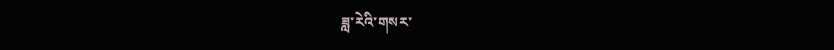ཟླ་རེའི་གསར་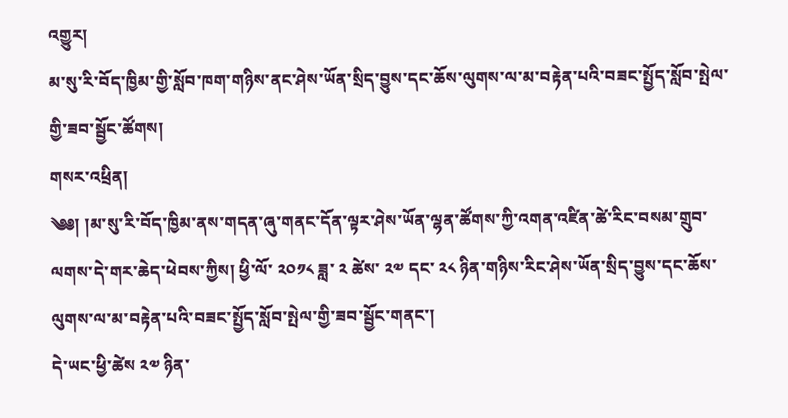འགྱུར།
མ་སུ་རི་བོད་ཁྱིམ་གྱི་སློབ་ཁག་གཉིས་ནང་ཤེས་ཡོན་སྲིད་བྱུས་དང་ཆོས་ལུགས་ལ་མ་བརྟེན་པའི་བཟང་སྤྱོད་སློབ་སྤེལ་གྱི་ཟབ་སྦྱོང་ཚོགས།
གསར་འཕྲིན།
༄༅། །མ་སུ་རི་བོད་ཁྱིམ་ནས་གདན་ཞུ་གནང་དོན་ལྟར་ཤེས་ཡོན་ལྷན་ཚོགས་ཀྱི་འགན་འཛིན་ཚེ་རིང་བསམ་གྲུབ་ལགས་དེ་གར་ཆེད་ཕེབས་ཀྱིས། ཕྱི་ལོ་ ༢༠༡༨ ཟླ་ ༢ ཚེས་ ༢༧ དང་ ༢༨ ཉིན་གཉིས་རིང་ཤེས་ཡོན་སྲིད་བྱུས་དང་ཆོས་ལུགས་ལ་མ་བརྟེན་པའི་བཟང་སྤྱོད་སློབ་སྤེལ་གྱི་ཟབ་སྦྱོང་གནང་།
དེ་ཡང་ཕྱི་ཚེས ༢༧ ཉིན་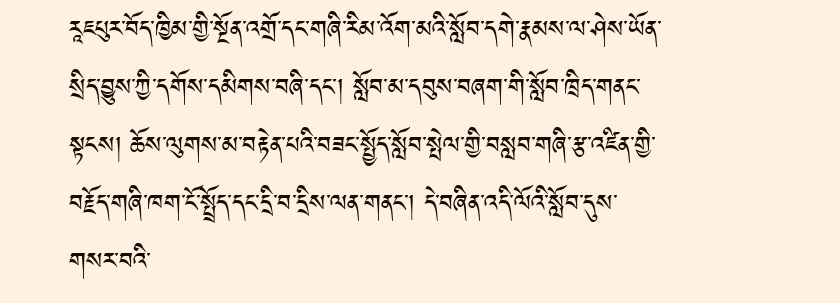རཱཇཔུར་བོད་ཁྱིམ་གྱི་སྔོན་འགྲོ་དང་གཞི་རིམ་འོག་མའི་སློབ་དགེ་རྣམས་ལ་ཤེས་ཡོན་སྲིད་བྱུས་ཀྱི་དགོས་དམིགས་བཞི་དང་། སློབ་མ་དབུས་བཞག་གི་སློབ་ཁྲིད་གནང་སྟངས། ཆོས་ལུགས་མ་བརྟེན་པའི་བཟང་སྤྱོད་སློབ་སྤེལ་གྱི་བསླབ་གཞི་རྩ་འཛིན་གྱི་བརྗོད་གཞི་ཁག་ངོ་སྤྲོད་དང་དྲི་བ་དྲིས་ལན་གནང་། དེ་བཞིན་འདི་ལོའི་སློབ་དུས་གསར་བའི་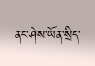ནང་ཤེས་ཡོན་སྲིད་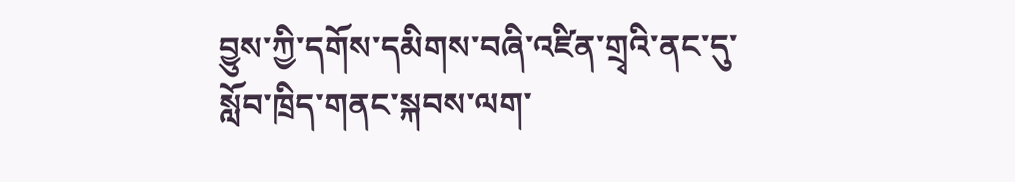བྱུས་ཀྱི་དགོས་དམིགས་བཞི་འཛིན་གྲྭའི་ནང་དུ་སློབ་ཁྲིད་གནང་སྐབས་ལག་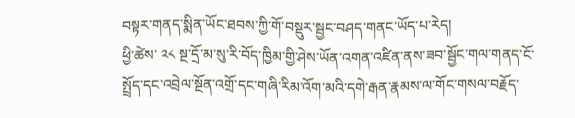བསྟར་གནད་སྨིན་ཡོང་ཐབས་ཀྱི་གོ་བསྡུར་སྦྱང་བཤད་གནང་ཡོད་པ་རེད།
ཕྱི་ཚེས་ ༢༨ སྔ་དྲོ་མ་སུ་རི་བོད་ཁྱིམ་གྱི་ཤེས་ཡོན་འགན་འཛིན་ནས་ཟབ་སྦྱོང་གལ་གནད་ངོ་སྤྲོད་དང་འབྲེལ་སྔོན་འགྲོ་དང་གཞི་རིམ་འོག་མའི་དགེ་རྒན་རྣམས་ལ་གོང་གསལ་བརྗོད་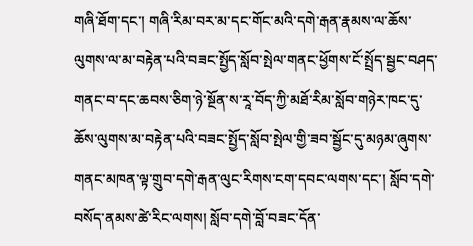གཞི་ཐོག་དང་། གཞི་རིམ་བར་མ་དང་གོང་མའི་དགེ་རྒན་རྣམས་ལ་ཆོས་ལུགས་ལ་མ་བརྟེན་པའི་བཟང་སྤྱོད་སློབ་སྤེལ་གནང་ཕྱོགས་ངོ་སྤྲོད་སྦྱང་བཤད་གནང་བ་དང་ཆབས་ཅིག་ཉེ་སྔོན་ས་རཱ་བོད་ཀྱི་མཐོ་རིམ་སློབ་གཉེར་ཁང་དུ་ཆོས་ལུགས་མ་བརྟེན་པའི་བཟང་སྤྱོད་སློབ་སྤེལ་གྱི་ཟབ་སྦྱོང་དུ་མཉམ་ཞུགས་གནང་མཁན་ལྟ་གྲུབ་དགེ་རྒན་ལུང་རིགས་ངག་དབང་ལགས་དང་། སློབ་དགེ་བསོད་ནམས་ཚེ་རིང་ལགས། སློབ་དགེ་བློ་བཟང་དོན་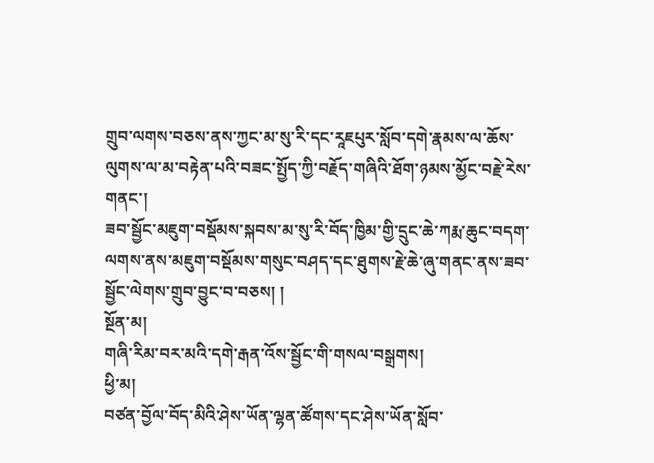གྲུབ་ལགས་བཅས་ནས་ཀྱང་མ་སུ་རི་དང་རཱཇཔུར་སློབ་དགེ་རྣམས་ལ་ཆོས་ལུགས་ལ་མ་བརྟེན་པའི་བཟང་སྤྱོད་ཀྱི་བརྗོད་གཞིའི་ཐོག་ཉམས་མྱོང་བརྗེ་རེས་གནང་།
ཟབ་སྦྱོང་མཇུག་བསྡོམས་སྐབས་མ་སུ་རི་བོད་ཁྱིམ་གྱི་དྲུང་ཆེ་ཀརྨ་ཆུང་བདག་ལགས་ནས་མཇུག་བསྡོམས་གསུང་བཤད་དང་ཐུགས་རྗེ་ཆེ་ཞུ་གནང་ནས་ཟབ་སྦྱོང་ལེགས་གྲུབ་བྱུང་བ་བཅས། །
སྔོན་མ།
གཞི་རིམ་བར་མའི་དགེ་རྒན་འོས་སྦྱོང་གི་གསལ་བསྒྲགས།
ཕྱི་མ།
བཙན་བྱོལ་བོད་མིའི་ཤེས་ཡོན་ལྷན་ཚོགས་དང་ཤེས་ཡོན་སློབ་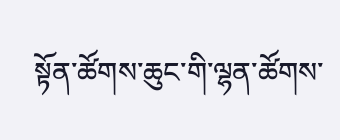སྟོན་ཚོགས་ཆུང་གི་ལྷན་ཚོགས་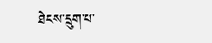ཐེངས་དྲུག་པ་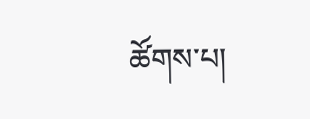ཚོགས་པ།